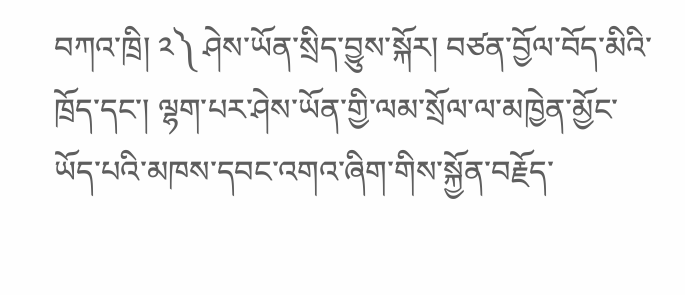བཀའ་ཁྲི། ༢༽ ཤེས་ཡོན་སྲིད་བྱུས་སྐོར། བཙན་བྱོལ་བོད་མིའི་ཁྲོད་དང་། ལྷག་པར་ཤེས་ཡོན་གྱི་ལམ་སྲོལ་ལ་མཁྱེན་མྱོང་ཡོད་པའི་མཁས་དབང་འགའ་ཞིག་གིས་སྐྱོན་བརྗོད་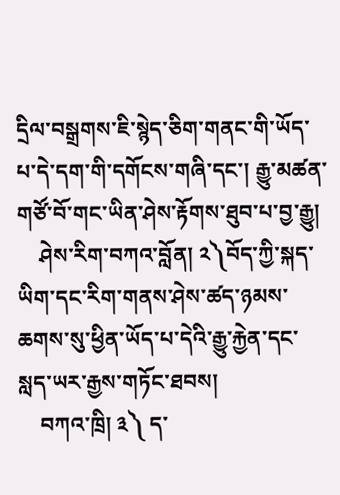དྲིལ་བསྒྲགས་ཇི་སྙེད་ཅིག་གནང་གི་ཡོད་པ་དེ་དག་གི་དགོངས་གཞི་དང་། རྒྱུ་མཚན་གཙོ་བོ་གང་ཡིན་ཤེས་རྟོགས་ཐུབ་པ་བྱ་རྒྱུ།
    ཤེས་རིག་བཀའ་བློན། ༢༽བོད་ཀྱི་སྐད་ཡིག་དང་རིག་གནས་ཤེས་ཚད་ཉམས་ཆགས་སུ་ཕྱིན་ཡོད་པ་དེའི་རྒྱུ་རྐྱེན་དང་སླད་ཡར་རྒྱས་གཏོང་ཐབས།
    བཀའ་ཁྲི། ༣༽ ད་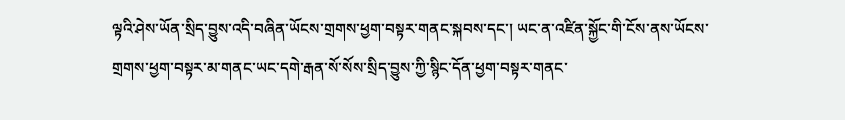ལྟའི་ཤེས་ཡོན་སྲིད་བྱུས་འདི་བཞིན་ཡོངས་གྲགས་ཕྱག་བསྟར་གནང་སྐབས་དང་། ཡང་ན་འཛིན་སྐྱོང་གི་ངོས་ནས་ཡོངས་གྲགས་ཕྱག་བསྟར་མ་གནང་ཡང་དགེ་རྒན་སོ་སོས་སྲིད་བྱུས་ཀྱི་སྙིང་དོན་ཕྱག་བསྟར་གནང་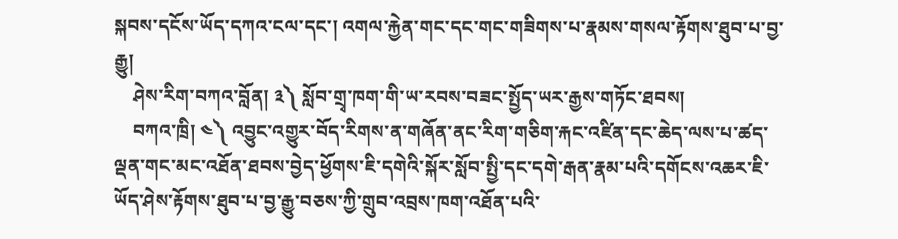སྐབས་དངོས་ཡོད་དཀའ་ངལ་དང་། འགལ་རྐྱེན་གང་དང་གང་གཟིགས་པ་རྣམས་གསལ་རྟོགས་ཐུབ་པ་བྱ་རྒྱུ།
    ཤེས་རིག་བཀའ་བློན། ༣༽ སློབ་གྲྭ་ཁག་གི་ཡ་རབས་བཟང་སྤྱོད་ཡར་རྒྱས་གཏོང་ཐབས།
    བཀའ་ཁྲི། ༤༽ འབྱུང་འགྱུར་བོད་རིགས་ན་གཞོན་ནང་རིག་གཅིག་རྐང་འཛིན་དང་ཆེད་ལས་པ་ཚད་ལྡན་གང་མང་འཐོན་ཐབས་བྱེད་ཕྱོགས་ཇི་དགེའི་སྐོར་སློབ་སྤྱི་དང་དགེ་རྒན་རྣམ་པའི་དགོངས་འཆར་ཇི་ཡོད་ཤེས་རྟོགས་ཐུབ་པ་བྱ་རྒྱུ་བཅས་ཀྱི་གྲུབ་འབྲས་ཁག་འཐོན་པའི་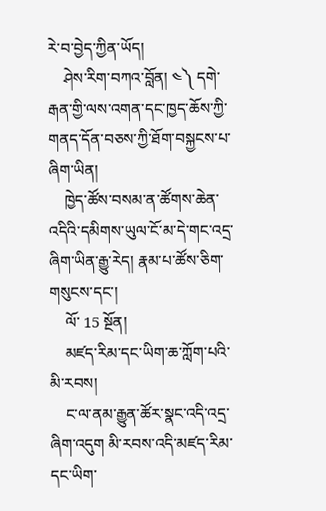རེ་བ་བྱེད་ཀྱིན་ཡོད།
    ཤེས་རིག་བཀའ་བློན། ༤༽ དགེ་རྒན་གྱི་ལས་འགན་དང་ཁྱད་ཆོས་ཀྱི་གནད་དོན་བཅས་ཀྱི་ཐོག་བསྐྱངས་པ་ཞིག་ཡིན།
    ཁྱེད་ཚོས་བསམ་ན་ཚོགས་ཆེན་འདིའི་དམིགས་ཡུལ་ངོ་མ་དེ་གང་འདྲ་ཞིག་ཡིན་རྒྱུ་རེད། རྣམ་པ་ཚོས་ཅིག་གསུངས་དང་།
    ལོ་ 15 སྔོན།
    མཛད་རིམ་དང་ཡིག་ཆ་ཀློག་པའི་མི་རབས།
    ང་ལ་ནམ་རྒྱུན་ཚོར་སྣང་འདི་འདྲ་ཞིག་འདུག མི་རབས་འདི་མཛད་རིམ་དང་ཡིག་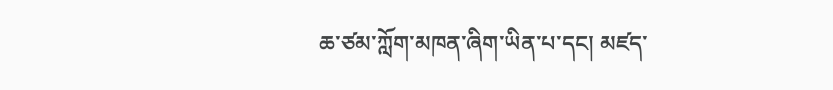ཆ་ཙམ་ཀློག་མཁན་ཞིག་ཡིན་པ་དང། མཛད་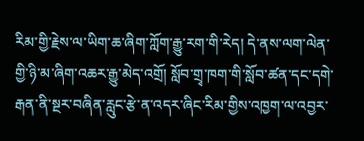རིམ་གྱི་རྗེས་ལ་ཡིག་ཆ་ཞིག་ཀློག་རྒྱུ་རག་གི་རེད། དེ་ནས་ལག་ལེན་གྱི་ཉི་མ་ཞིག་འཆར་རྒྱུ་མེད་འགྲོ། སློབ་གྲྭ་ཁག་གི་སློབ་ཚན་དང་དགེ་རྒན་ནི་སྔར་བཞིན་རླུང་རྩེ་ན་འདར་ཞིང་རིམ་གྱིས་འཁྱག་ལ་འབྱར་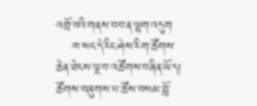འགྲོ་བའི་གནས་བབ་ན་ལྷག་འདུག
    ཁ་སང་དེ་རིང་ཤེས་རིག་ཚོགས་ཆེན་ཐེངས་ལྔ་བ་འཚོགས་བཞིན་ཡོད། ཚོགས་བཞུགས་པ་ཚོས་བསམ་བློ་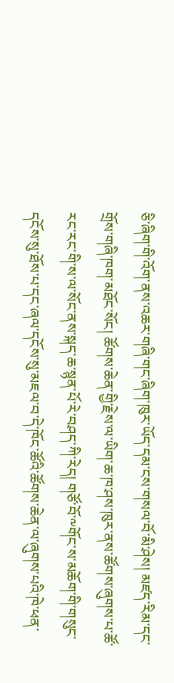ཅི་ཞིག་གི་འོག་ནས་འཆར་གཞི་གང་ཞིག་ཁུར་ཡོད་དམ་ངས་གསལ་བོ་མི་ཤེས། མཛད་རིམ་དང་གྲོས་གཞི་ཁག་མཐོང་སོང། ཚོགས་ཆེན་གྱི་རྗེས་ལ་ཡིག་ཆ་ཁ་ཤས་ཁུར་ནས་ཚོགས་ཞུགས་པ་ཚོ་རང་རང་གི་ས་ལ་སོང་ནས་སྐད་ཆ་སྙན་པོ་རེ་བཤད་ཀི་རེད། གཙོ་བོ་༸གོང་ས་མཆོག་གི་གསུང་དངོས་སུ་ཐོས་པ་དང་ཞལ་དངོས་སུ་མཇལ་བ་དེ་ཁོང་ཚོའི་ཚོགས་ཆེན་ལ་ཞུགས་པའི་ཁེ་ཕན་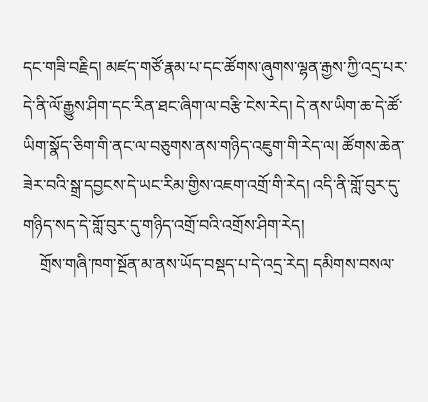དང་གཟི་བརྗིད། མཛད་གཙོ་རྣམ་པ་དང་ཚོགས་ཞུགས་ལྷན་རྒྱས་ཀྱི་འདྲ་པར་དེ་ནི་ལོ་རྒྱུས་ཤིག་དང་རིན་ཐང་ཞིག་ལ་བརྩི་ངེས་རེད། དེ་ནས་ཡིག་ཆ་དེ་ཚོ་ཡིག་སྣོད་ཅིག་གི་ནང་ལ་བཅུགས་ནས་གཉིད་འཇུག་གི་རེད་ལ། ཚོགས་ཆེན་ཟེར་བའི་སྒྲ་དབྱངས་དེ་ཡང་རིམ་གྱིས་འཇག་འགྲོ་གི་རེད། འདི་ནི་གློ་བུར་དུ་གཉིད་སད་དེ་གློ་བུར་དུ་གཉིད་འགྲོ་བའི་འགྲོས་ཤིག་རེད།
    གྲོས་གཞི་ཁག་སྔོན་མ་ནས་ཡོད་བསྡད་པ་དེ་འདྲ་རེད། དམིགས་བསལ་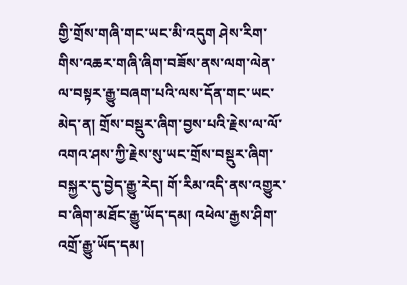གྱི་གྲོས་གཞི་གང་ཡང་མི་འདུག ཤེས་རིག་གིས་འཆར་གཞི་ཞིག་བཟོས་ནས་ལག་ལེན་ལ་བསྟར་རྒྱུ་བཞག་པའི་ལས་དོན་གང་ཡང་མེད་ན། གྲོས་བསྡུར་ཞིག་བྱས་པའི་རྗེས་ལ་ལོ་འགའ་ཤས་ཀྱི་རྗེས་སུ་ཡང་གྲོས་བསྡུར་ཞིག་བསྐྱར་དུ་བྱེད་རྒྱུ་རེད། གོ་རིམ་འདི་ནས་འགྱུར་བ་ཞིག་མཐོང་རྒྱུ་ཡོད་དམ། འཕེལ་རྒྱས་ཤིག་འགྲོ་རྒྱུ་ཡོད་དམ།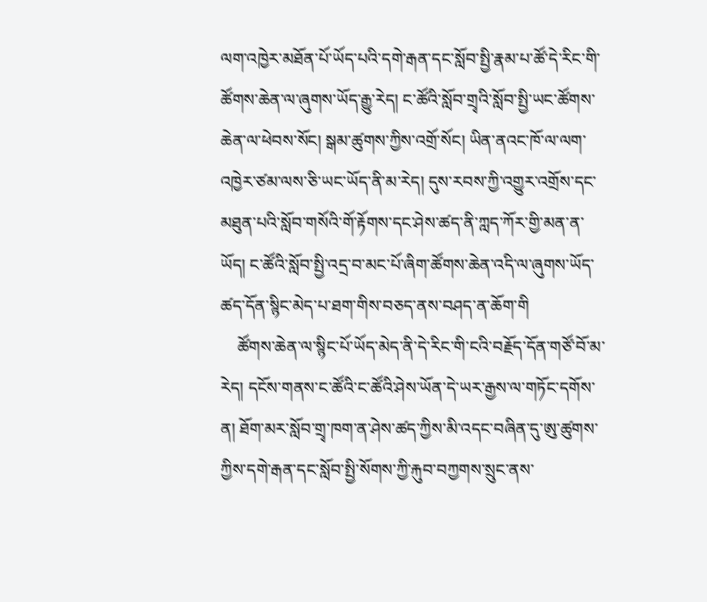ལག་འཁྱེར་མཐོན་པོ་ཡོད་པའི་དགེ་རྒན་དང་སློབ་སྤྱི་རྣམ་པ་ཚོ་དེ་རིང་གི་ཚོགས་ཆེན་ལ་ཞུགས་ཡོད་རྒྱུ་རེད། ང་ཚོའི་སློབ་གྲྭའི་སློབ་སྤྱི་ཡང་ཚོགས་ཆེན་ལ་ཕེབས་སོང། སྒམ་ཚུགས་ཀྱིས་འགྲོ་སོང། ཡིན་ནའང་ཁོ་ལ་ལག་འཁྱེར་ཙམ་ལས་ཅི་ཡང་ཡོད་ནི་མ་རེད། དུས་རབས་ཀྱི་འགྱུར་འགྲོས་དང་མཐུན་པའི་སློབ་གསོའི་གོ་རྟོགས་དང་ཤེས་ཚད་ནི་ཀླད་ཀོར་གྱི་མན་ན་ཡོད། ང་ཚོའི་སློབ་སྤྱི་འདྲ་བ་མང་པོ་ཞིག་ཚོགས་ཆེན་འདི་ལ་ཞུགས་ཡོད་ཚད་དོན་སྙིང་མེད་པ་ཐག་གིས་བཅད་ནས་བཤད་ན་ཆོག་གི
    ཚོགས་ཆེན་ལ་སྙིང་པོ་ཡོད་མེད་ནི་དེ་རིང་གི་ངའི་བརྗོད་དོན་གཙོ་བོ་མ་རེད། དངོས་གནས་ང་ཚོའི་ང་ཚོའི་ཤེས་ཡོན་དེ་ཡར་རྒྱས་ལ་གཏོང་དགོས་ན། ཐོག་མར་སློབ་གྲྭ་ཁག་ན་ཤེས་ཚད་ཀྱིས་མི་འདང་བཞིན་དུ་ཨུ་ཚུགས་ཀྱིས་དགེ་རྒན་དང་སློབ་སྤྱི་སོགས་ཀྱི་རྐུབ་བཀྱགས་སྲུང་ནས་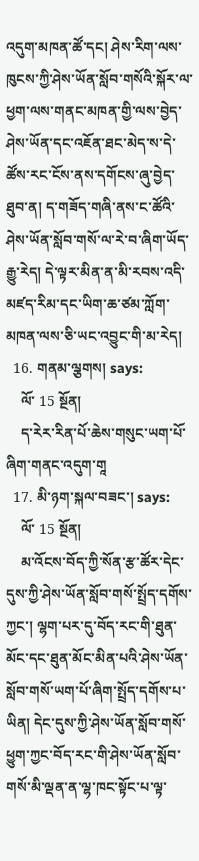འདུག་མཁན་ཚོ་དང། ཤེས་རིག་ལས་ཁུངས་ཀྱི་ཤེས་ཡོན་སློབ་གསོའི་སྐོར་ལ་ཕྱག་ལས་གནང་མཁན་གྱི་ལས་བྱེད་ཤེས་ཡོན་དང་འཇོན་ཐང་མེད་ས་དེ་ཚོས་རང་ངོས་ནས་དགོངས་ཞུ་བྱེད་ཐུབ་ན། ད་གཟོད་གཞི་ནས་ང་ཚོའི་ཤེས་ཡོན་སློབ་གསོ་ལ་རེ་བ་ཞིག་ཡོད་རྒྱུ་རེད། དེ་ལྟར་མིན་ན་མི་རབས་འདི་མཛད་རིམ་དང་ཡིག་ཆ་ཙམ་ཀློག་མཁན་ལས་ཅི་ཡང་འབྱུང་གི་མ་རེད།
  16. གནམ་ལྕགས། says:
    ལོ་ 15 སྔོན།
    ད་རེར་རིན་པོ་ཆེས་གསུང་ཡག་པོ་ཞིག་གནང་འདུག་གཱ
  17. མི་ཉག་སྐལ་བཟང་། says:
    ལོ་ 15 སྔོན།
    མ་འོངས་བོད་ཀྱི་སོན་རྩ་ཚོར་དེང་དུས་ཀྱི་ཤེས་ཡོན་སློབ་གསོ་སྤྲོད་དགོས་ཀྱང་། ལྷག་པར་དུ་བོད་རང་གི་ཐུན་མོང་དང་ཐུན་མོང་མིན་པའི་ཤེས་ཡོན་སློབ་གསོ་ཡག་པོ་ཞིག་སྤྲོད་དགོས་པ་ཡིན། དེང་དུས་ཀྱི་ཤེས་ཡོན་སློབ་གསོ་ཕྱུག་ཀྱང་བོད་རང་གི་ཤེས་ཡོན་སློབ་གསོ་མི་ལྡན་ན་ལྷ་ཁང་སྟོང་པ་ལྟ་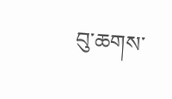བུ་ཆགས་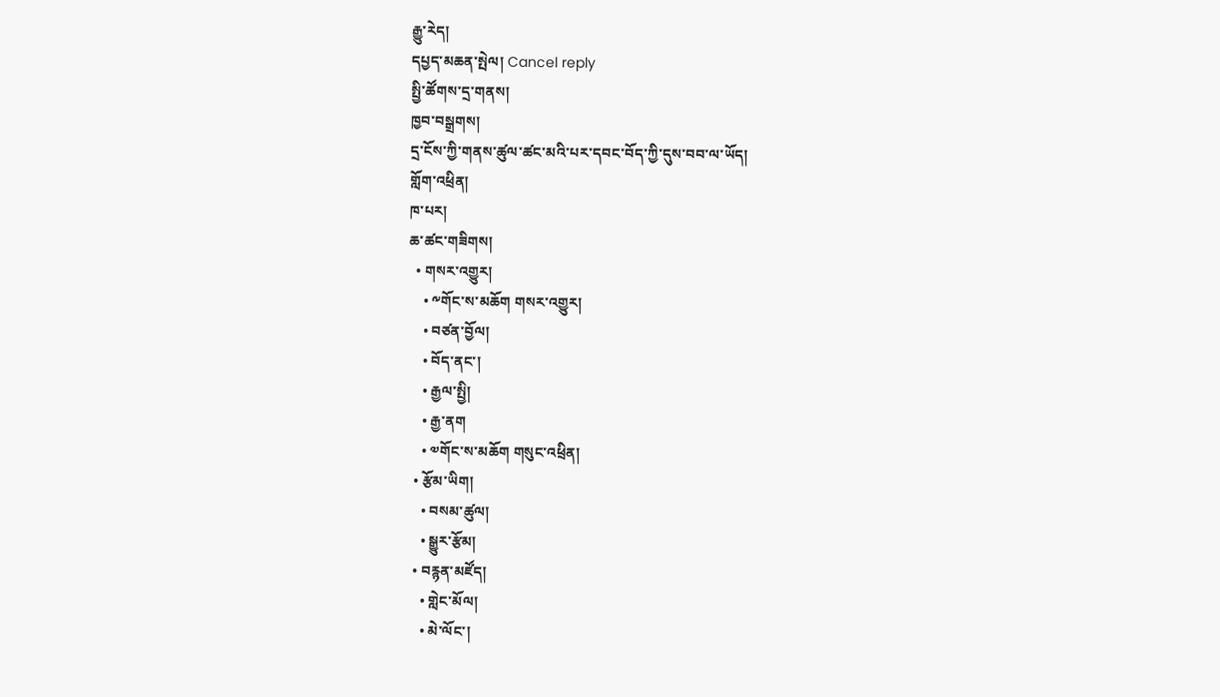རྒྱུ་རེད།
དཔྱད་མཆན་སྤེལ། Cancel reply
སྤྱི་ཚོགས་དྲ་གནས།
ཁྱབ་བསྒྲགས།
དྲ་ངོས་ཀྱི་གནས་ཚུལ་ཚང་མའི་པར་དབང་བོད་ཀྱི་དུས་བབ་ལ་ཡོད།
གློག་འཕྲིན།
ཁ་པར།
ཆ་ཚང་གཟིགས།
  • གསར་འགྱུར།
    • ༸གོང་ས་མཆོག གསར་འགྱུར།
    • བཙན་བྱོལ།
    • བོད་ནང་།
    • རྒྱལ་སྤྱི།
    • རྒྱ་ནག
    • ༧གོང་ས་མཆོག གསུང་འཕྲིན།
  • རྩོམ་ཡིག།
    • བསམ་ཚུལ།
    • སྒྱུར་རྩོམ།
  • བརྙན་མཛོད།
    • གླེང་མོལ།
    • མེ་ལོང་།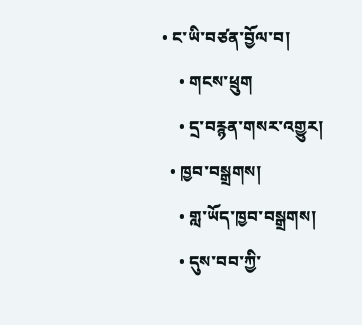• ང་ཡི་བཙན་བྱོལ་བ།
    • གངས་ཕྲུག
    • དྲ་བརྙན་གསར་འགྱུར།
  • ཁྱབ་བསྒྲགས།
    • གླ་ཡོད་ཁྱབ་བསྒྲགས།
    • དུས་བབ་ཀྱི་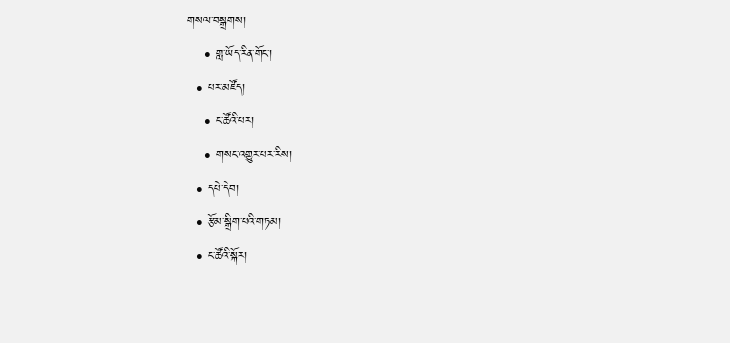གསལ་བསྒྲགས།
    • གླ་ཡོད་རིན་གོང་།
  • པར་མཛོད།
    • ང་ཚོའི་པར།
    • གསང་འགྱུར་པར་རིས།
  • དཔེ་དེབ།
  • རྩོམ་སྒྲིག་པའི་གཏམ།
  • ང་ཚོའི་སྐོར།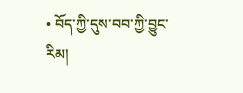• བོད་ཀྱི་དུས་བབ་ཀྱི་བྱུང་རིམ།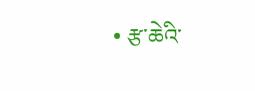• རྩ་ཆེའི་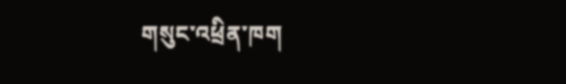གསུང་འཕྲིན་ཁག